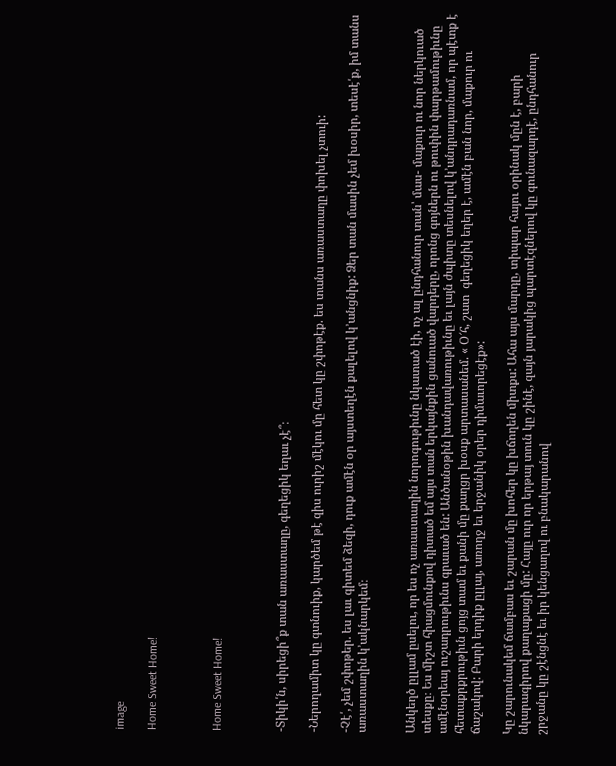image

Home Sweet Home!



Home Sweet Home!



-Տիկի՛ն, սիրեցի՞ք տան առաստաղը, գեղեցիկ եղաւ չէ՞։

-Ներողամիտ կը գտնուիք, կարծեմ թէ զիս ուրիշ մէկու մը հետ կը շփոթէք. ես տանս առաստաղը փոխել չտուի:

-Չէ՛, չեմ շփոթեր. ես լաւ գիտեմ ձեզի, դուք ամէն օր այստեղէն քալելով կ՚անցնիք: Ձեր տան մասին չեմ խօսիր, տեսէ՛ք, իմ տանս առաստաղին կ՚ակնարկեմ։


Անկեղծ ըլլամ ըսելու, որ ես ոչ առաստաղին նորոգութիւնը նկատած էի, ոչ ալ ընդհանուր տան՝ մաս- մաքուր ու նոր ներկուած տեսքը։ Ես միշտ հիացմունքով դիտած եմ այս տան երկայնքին ցանուած վարդերը, որոնց գոյներն ու թուփին փարթամութիւնը ամէնօրեայ ուշադրութիւնս գրաւած են: Անծանօթին խանդավառութիւնը եւ լայն ժպիտը տեսնելով կ՚անդրադառնամ, որ պէտք է հետաքրքրութիւն ցոյց տամ եւ քանի մը քաղցր խօսք արտասանեմ. « Օ՜հ, շատ  գեղեցիկ եղեր է, ամէն բան նոր, մաքուր ու ճաշակով: Բարի երդիք ըլլայ, առողջ եւ երջանիկ օրեր դիմաւորեցէք»:

Կը շարունակեմ ճամբաս եւ շարան մը խոհեր կը խճողեն միտքս: Ահա այս մարդը, տիպար հայու օրինակ մըն է, բարի նկարագիրով քաղաքացի մը: Հայը ուր որ երթայ տուն կը շինէ, զայն յարակից պարտէզներով կը գունազարդէ, ընդհանուր շրջանը կը շէնցնէ եւ իր կենցաղով ու բնակարանով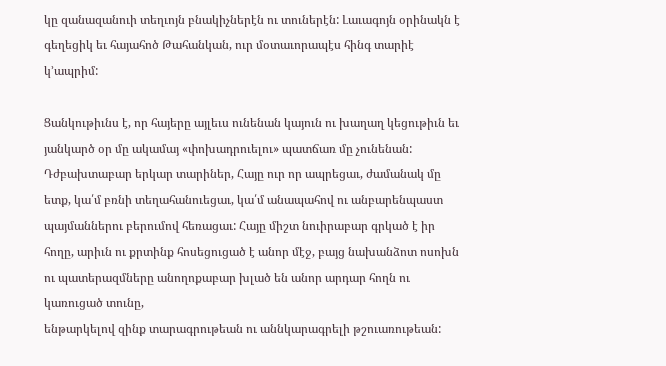կը զանազանուի տեղւոյն բնակիչներէն ու տուներէն: Լաւագոյն օրինակն է գեղեցիկ եւ հայահոծ Թահանկան, ուր մօտաւորապէս հինգ տարիէ կ՚ապրիմ:

Ցանկութիւնս է, որ հայերը այլեւս ունենան կայուն ու խաղաղ կեցութիւն եւ յանկարծ օր մը ակամայ «փոխադրուելու» պատճառ մը չունենան: Դժբախտաբար երկար տարիներ, Հայը ուր որ ապրեցաւ, ժամանակ մը ետք, կա՛մ բռնի տեղահանուեցաւ, կա՛մ անապահով ու անբարենպաստ պայմաններու բերումով հեռացաւ: Հայը միշտ նուիրաբար գրկած է իր հողը, արիւն ու քրտինք հոսեցուցած է անոր մէջ, բայց նախանձոտ ոսոխն ու պատերազմները անողոքաբար խլած են անոր արդար հողն ու կառուցած տունը,
ենթարկելով զինք տարագրութեան ու աննկարագրելի թշուառութեան: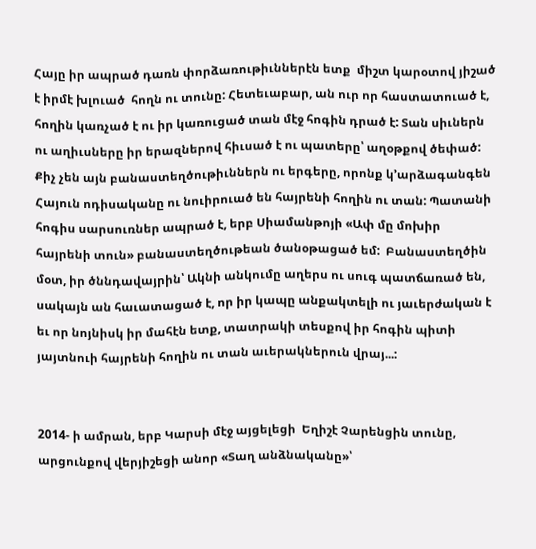Հայը իր ապրած դառն փորձառութիւններէն ետք  միշտ կարօտով յիշած է իրմէ խլուած  հողն ու տունը: Հետեւաբար, ան ուր որ հաստատուած է, հողին կառչած է ու իր կառուցած տան մէջ հոգին դրած է: Տան սիւներն ու աղիւսները իր երազներով հիւսած է ու պատերը՝ աղօթքով ծեփած: Քիչ չեն այն բանաստեղծութիւններն ու երգերը, որոնք կ՚արձագանգեն Հայուն ոդիսականը ու նուիրուած են հայրենի հողին ու տան: Պատանի հոգիս սարսուռներ ապրած է, երբ Սիամանթոյի «Ափ մը մոխիր հայրենի տուն» բանաստեղծութեան ծանօթացած եմ:  Բանաստեղծին մօտ, իր ծննդավայրին՝ Ակնի անկումը աղերս ու սուգ պատճառած են, սակայն ան հաւատացած է, որ իր կապը անքակտելի ու յաւերժական է եւ որ նոյնիսկ իր մահէն ետք, տատրակի տեսքով իր հոգին պիտի յայտնուի հայրենի հողին ու տան աւերակներուն վրայ...:


2014- ի ամրան, երբ Կարսի մէջ այցելեցի  Եղիշէ Չարենցին տունը, արցունքով վերյիշեցի անոր «Տաղ անձնականը»՝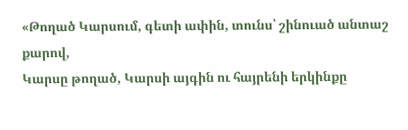«Թողած Կարսում, գետի ափին, տունս՝ շինուած անտաշ քարով,
Կարսը թողած, Կարսի այգին ու հայրենի երկինքը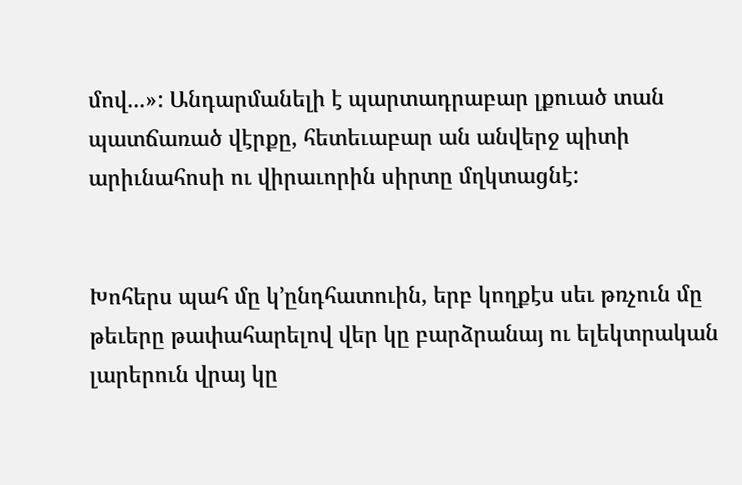մով...»: Անդարմանելի է պարտադրաբար լքուած տան պատճառած վէրքը, հետեւաբար ան անվերջ պիտի արիւնահոսի ու վիրաւորին սիրտը մղկտացնէ:


Խոհերս պահ մը կ՚ընդհատուին, երբ կողքէս սեւ թռչուն մը թեւերը թափահարելով վեր կը բարձրանայ ու ելեկտրական լարերուն վրայ կը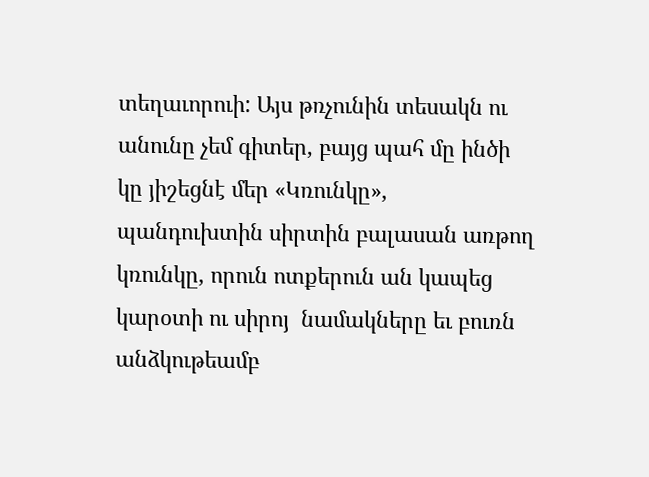տեղաւորուի: Այս թռչունին տեսակն ու անունը չեմ գիտեր, բայց պահ մը ինծի կը յիշեցնէ մեր «Կռունկը», պանդուխտին սիրտին բալասան առթող կռունկը, որուն ոտքերուն ան կապեց կարօտի ու սիրոյ  նամակները եւ բուռն անձկութեամբ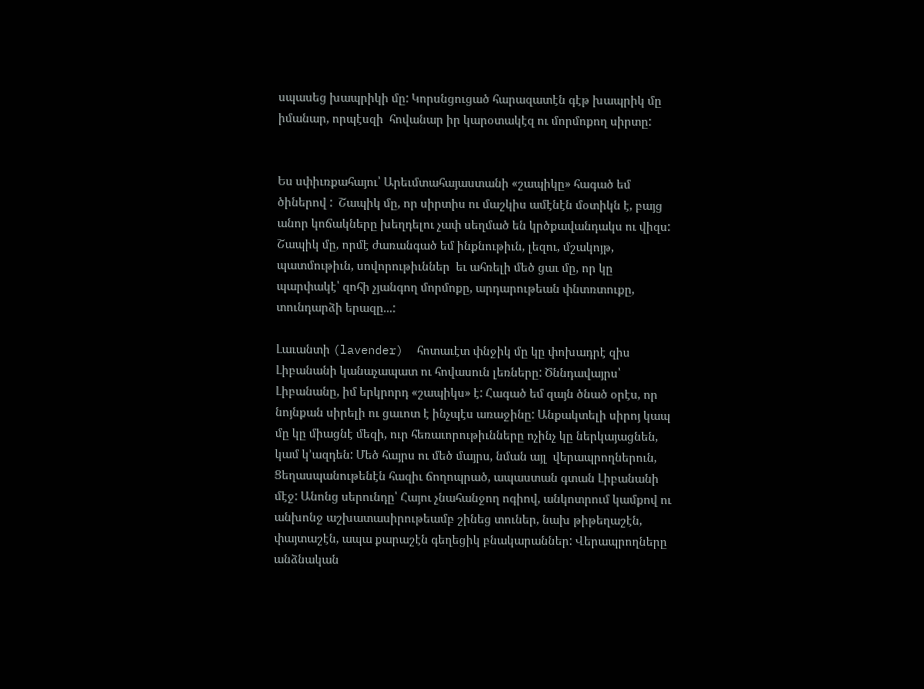սպասեց խապրիկի մը: Կորսնցուցած հարազատէն գէթ խապրիկ մը իմանար, որպէսզի  հովանար իր կարօտակէզ ու մորմոքող սիրտը:


Ես սփիւռքահայու՝ Արեւմտահայաստանի «շապիկը» հագած եմ ծիներով :  Շապիկ մը, որ սիրտիս ու մաշկիս ամէնէն մօտիկն է, բայց անոր կոճակները խեղդելու չափ սեղմած են կրծքավանդակս ու վիզս: Շապիկ մը, որմէ ժառանգած եմ ինքնութիւն, լեզու, մշակոյթ, պատմութիւն, սովորութիւններ  եւ ահռելի մեծ ցաւ մը, որ կը պարփակէ՝ զոհի չյանգող մորմոքը, արդարութեան փնտռտուքը,  տունդարձի երազը...:

Լաւանտի (lavender)  հոտաւէտ փնջիկ մը կը փոխադրէ զիս Լիբանանի կանաչապատ ու հովասուն լեռները: Ծննդավայրս՝ Լիբանանը, իմ երկրորդ «շապիկս» է: Հագած եմ զայն ծնած օրէս, որ նոյնքան սիրելի ու ցաւոտ է ինչպէս առաջինը: Անքակտելի սիրոյ կապ մը կը միացնէ մեզի, ուր հեռաւորութիւնները ոչինչ կը ներկայացնեն, կամ կ՚ազդեն: Մեծ հայրս ու մեծ մայրս, նման այլ  վերապրողներուն,  Ցեղասպանութենէն հազիւ ճողոպրած, ապաստան գտան Լիբանանի մէջ: Անոնց սերունդը՝ Հայու չնահանջող ոգիով, անկոտրում կամքով ու անխոնջ աշխատասիրութեամբ շինեց տուներ, նախ թիթեղաշէն, փայտաշէն, ապա քարաշէն գեղեցիկ բնակարաններ: Վերապրողները անձնական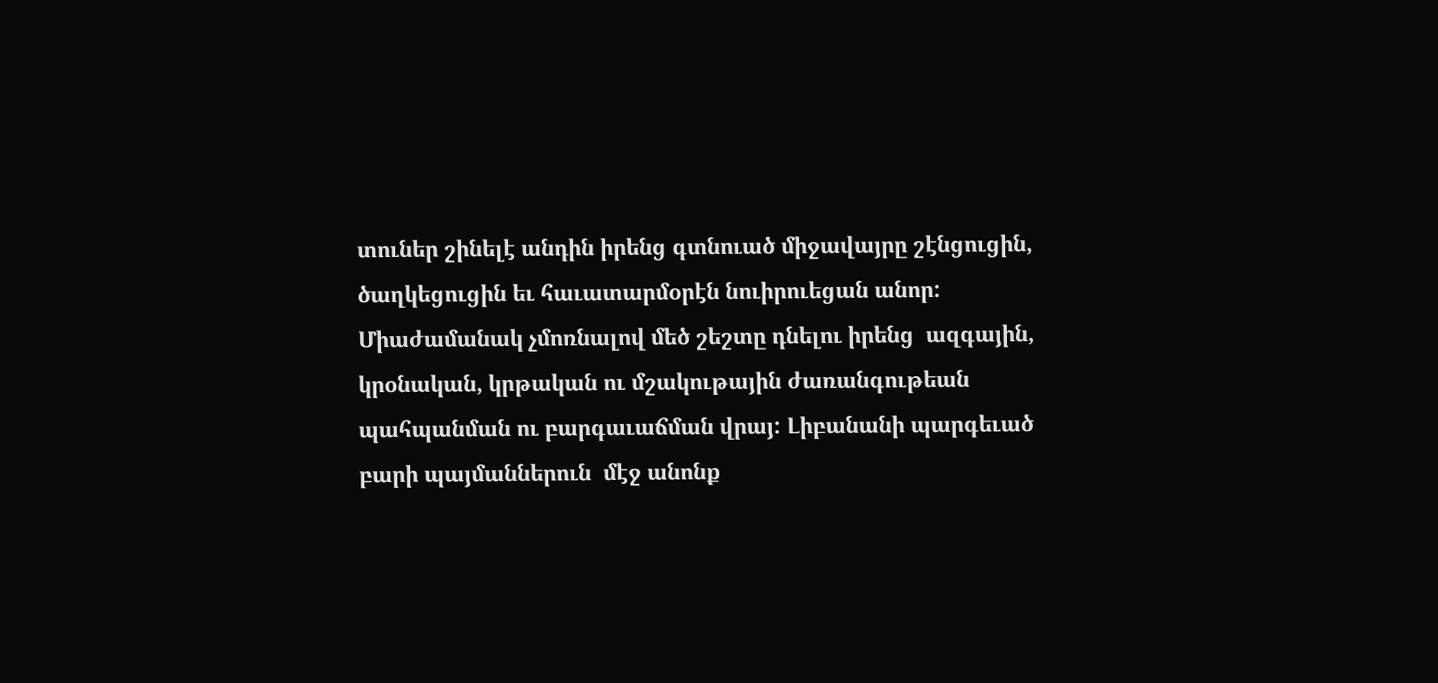տուներ շինելէ անդին իրենց գտնուած միջավայրը շէնցուցին, ծաղկեցուցին եւ հաւատարմօրէն նուիրուեցան անոր: Միաժամանակ չմոռնալով մեծ շեշտը դնելու իրենց  ազգային, կրօնական, կրթական ու մշակութային ժառանգութեան պահպանման ու բարգաւաճման վրայ: Լիբանանի պարգեւած բարի պայմաններուն  մէջ անոնք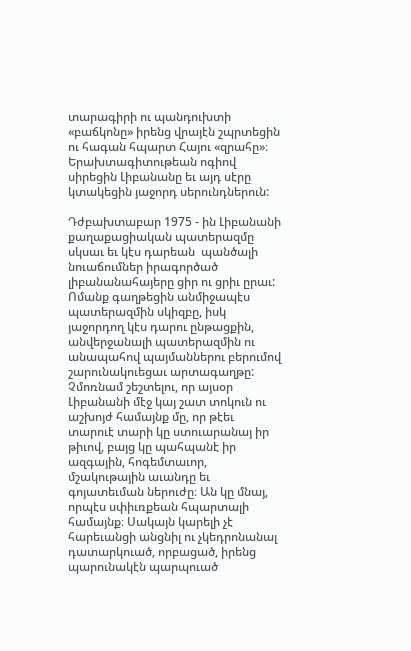տարագիրի ու պանդուխտի  «բաճկոնը» իրենց վրայէն շպրտեցին ու հագան հպարտ Հայու «զրահը»։ Երախտագիտութեան ոգիով սիրեցին Լիբանանը եւ այդ սէրը կտակեցին յաջորդ սերունդներուն:

Դժբախտաբար 1975 - ին Լիբանանի քաղաքացիական պատերազմը սկսաւ եւ կէս դարեան  պանծալի նուաճումներ իրագործած լիբանանահայերը ցիր ու ցրիւ ըրաւ: Ոմանք գաղթեցին անմիջապէս պատերազմին սկիզբը, իսկ յաջորդող կէս դարու ընթացքին, անվերջանալի պատերազմին ու անապահով պայմաններու բերումով շարունակուեցաւ արտագաղթը: Չմոռնամ շեշտելու, որ այսօր Լիբանանի մէջ կայ շատ տոկուն ու աշխոյժ համայնք մը, որ թէեւ տարուէ տարի կը ստուարանայ իր թիւով, բայց կը պահպանէ իր ազգային, հոգեմտաւոր, մշակութային աւանդը եւ գոյատեւման ներուժը։ Ան կը մնայ, որպէս սփիւռքեան հպարտալի համայնք։ Սակայն կարելի չէ հարեւանցի անցնիլ ու չկեդրոնանալ դատարկուած, որբացած, իրենց պարունակէն պարպուած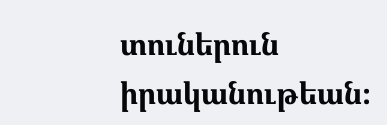տուներուն իրականութեան։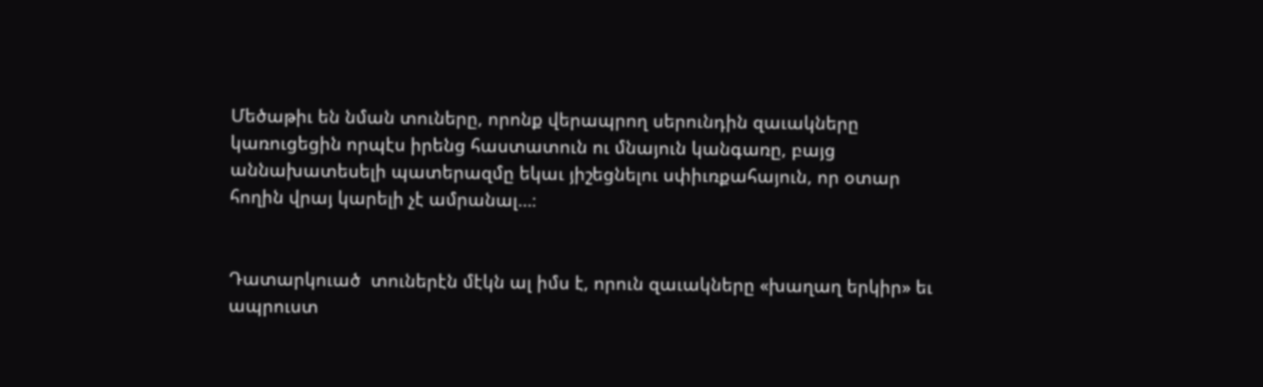Մեծաթիւ են նման տուները, որոնք վերապրող սերունդին զաւակները կառուցեցին որպէս իրենց հաստատուն ու մնայուն կանգառը, բայց աննախատեսելի պատերազմը եկաւ յիշեցնելու սփիւռքահայուն, որ օտար հողին վրայ կարելի չէ ամրանալ…։


Դատարկուած  տուներէն մէկն ալ իմս է, որուն զաւակները «խաղաղ երկիր» եւ ապրուստ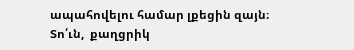ապահովելու համար լքեցին զայն։ Տո՛ւն,  քաղցրիկ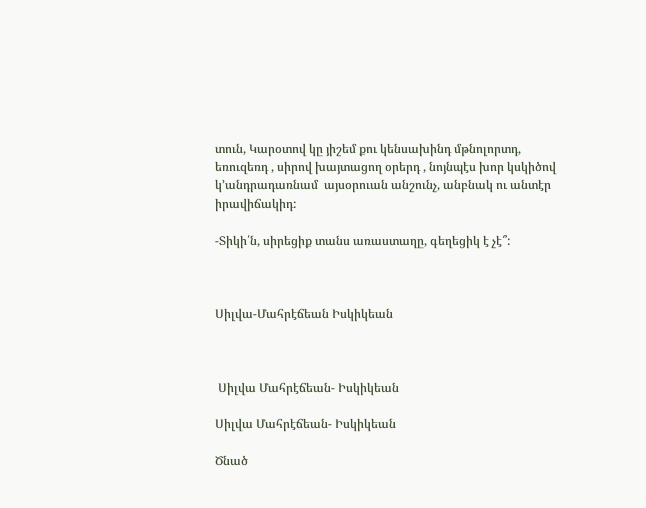տուն, Կարօտով կը յիշեմ քու կենսախինդ մթնոլորտդ, եռուզեռդ , սիրով խայտացող օրերդ , նոյնպէս խոր կսկիծով կ՚անդրադառնամ  այսօրուան անշունչ, անբնակ ու անտէր իրավիճակիդ:

-Տիկի՛ն, սիրեցիք տանս առաստաղը, գեղեցիկ է չէ՞:



Սիլվա-Մահրէճեան Իսկիկեան



 Սիլվա Մահրէճեան- Իսկիկեան

Սիլվա Մահրէճեան- Իսկիկեան

Ծնած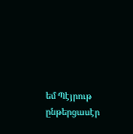եմ Պէյրութ ընթերցասէր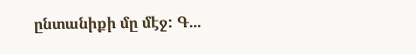ընտանիքի մը մէջ: Գ...